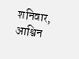शनिवार, आश्विन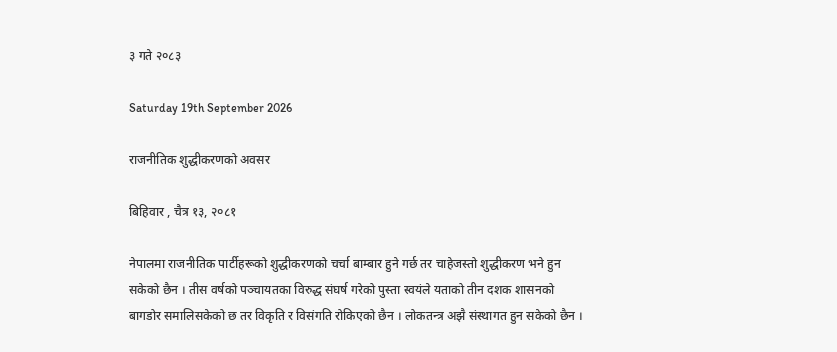३ गते २०८३

Saturday 19th September 2026

राजनीतिक शुद्धीकरणको अवसर

बिहिवार , चैत्र १३, २०८१

नेपालमा राजनीतिक पार्टीहरूको शुद्धीकरणको चर्चा बाम्बार हुने गर्छ तर चाहेजस्तो शुद्धीकरण भने हुन सकेको छैन । तीस वर्षको पञ्चायतका विरुद्ध संघर्ष गरेको पुस्ता स्वयंले यताको तीन दशक शासनको बागडोर समालिसकेको छ तर विकृति र विसंगति रोकिएको छैन । लोकतन्त्र अझै संस्थागत हुन सकेको छैन ।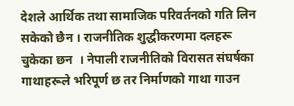देशले आर्थिक तथा सामाजिक परिवर्तनको गति लिन सकेको छैन । राजनीतिक शुद्धीकरणमा दलहरू चुकेका छन  । नेपाली राजनीतिको विरासत संघर्षका गाथाहरूले भरिपूर्ण छ तर निर्माणको गाथा गाउन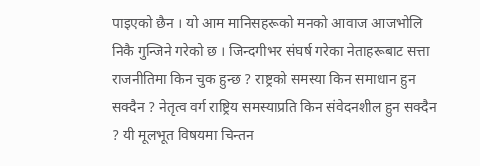पाइएको छैन । यो आम मानिसहरूको मनको आवाज आजभोलि निकै गुन्जिने गरेको छ । जिन्दगीभर संघर्ष गरेका नेताहरूबाट सत्ता राजनीतिमा किन चुक हुन्छ ? राष्ट्रको समस्या किन समाधान हुन सक्दैन ? नेतृत्व वर्ग राष्ट्रिय समस्याप्रति किन संवेदनशील हुन सक्दैन ? यी मूलभूत विषयमा चिन्तन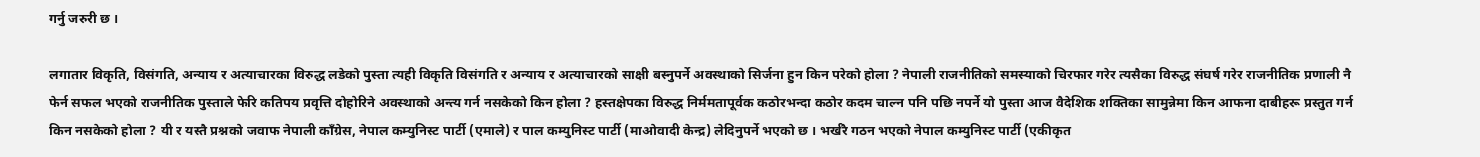गर्नु जरुरी छ ।

लगातार विकृति, विसंगति, अन्याय र अत्याचारका विरुद्ध लडेको पुस्ता त्यही विकृति विसंगति र अन्याय र अत्याचारको साक्षी बस्नुपर्ने अवस्थाको सिर्जना हुन किन परेको होला ? नेपाली राजनीतिको समस्याको चिरफार गरेर त्यसैका विरुद्ध संघर्ष गरेर राजनीतिक प्रणाली नै फेर्न सफल भएको राजनीतिक पुस्ताले फेरि कतिपय प्रवृत्ति दोहोरिने अवस्थाको अन्त्य गर्न नसकेको किन होला ? हस्तक्षेपका विरुद्ध निर्ममतापूर्वक कठोरभन्दा कठोर कदम चाल्न पनि पछि नपर्ने यो पुस्ता आज वैदेशिक शक्तिका सामुन्नेमा किन आफना दाबीहरू प्रस्तुत गर्न किन नसकेको होला ? यी र यस्तै प्रश्नको जवाफ नेपाली काँग्रेस, नेपाल कम्युनिस्ट पार्टी (एमाले) र पाल कम्युनिस्ट पार्टी (माओवादी केन्द्र) लेदिनुपर्ने भएको छ । भर्खरै गठन भएको नेपाल कम्युनिस्ट पार्टी (एकीकृत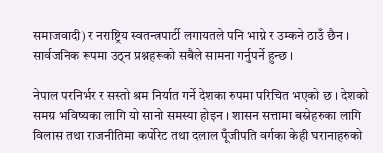समाजवादी) र नराष्ट्रिय स्वतन्त्रपार्टी लगायतले पनि भाग्ने र उम्कने ठाउँ छैन । सार्वजनिक रूपमा उठ्न प्रश्नहरूको सबैले सामना गर्नुपर्ने हुन्छ ।

नेपाल परनिर्भर र सस्तो श्रम निर्यात गर्ने देशका रुपमा परिचित भएको छ । देशको समग्र भविष्यका लागि यो सानो समस्या होइन । शासन सत्तामा बस्नेहरुका लागि विलास तथा राजनीतिमा कर्पोरेट तथा दलाल पूँजीपति वर्गका केही घरानाहरुको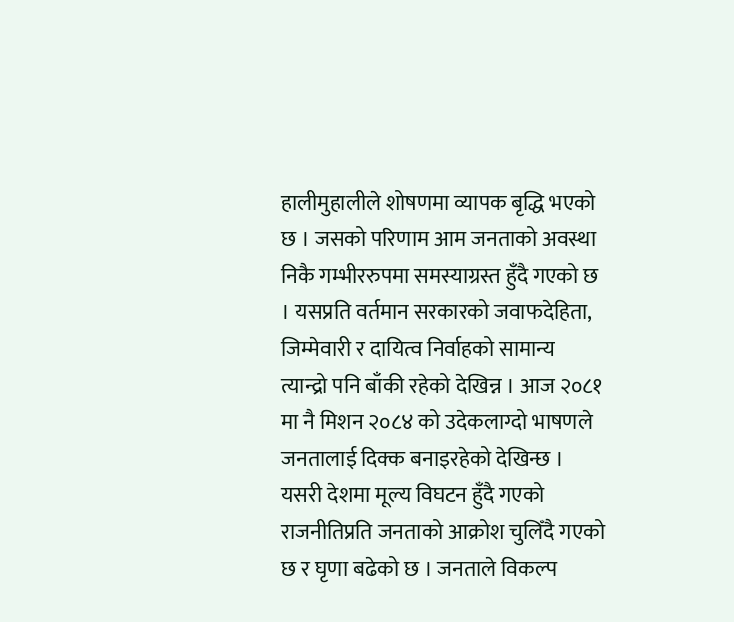हालीमुहालीले शोषणमा व्यापक बृद्धि भएको छ । जसको परिणाम आम जनताको अवस्था निकै गम्भीररुपमा समस्याग्रस्त हुँदै गएको छ । यसप्रति वर्तमान सरकारको जवाफदेहिता, जिम्मेवारी र दायित्व निर्वाहको सामान्य त्यान्द्रो पनि बाँकी रहेको देखिन्न । आज २०८१ मा नै मिशन २०८४ को उदेकलाग्दो भाषणले जनतालाई दिक्क बनाइरहेको देखिन्छ । यसरी देशमा मूल्य विघटन हुँदै गएको राजनीतिप्रति जनताको आक्रोश चुलिँदै गएको छ र घृणा बढेको छ । जनताले विकल्प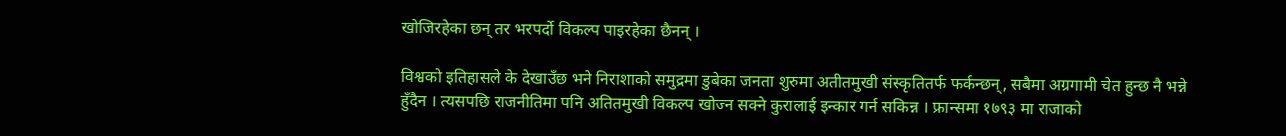खोजिरहेका छन् तर भरपर्दो विकल्प पाइरहेका छैनन् ।

विश्वको इतिहासले के देखाउँछ भने निराशाको समुद्रमा डुबेका जनता शुरुमा अतीतमुखी संस्कृतितर्फ फर्कन्छन्, सबैमा अग्रगामी चेत हुन्छ नै भन्ने हुँदैन । त्यसपछि राजनीतिमा पनि अतितमुखी विकल्प खोज्न सक्ने कुरालाई इन्कार गर्न सकिन्न । फ्रान्समा १७९३ मा राजाको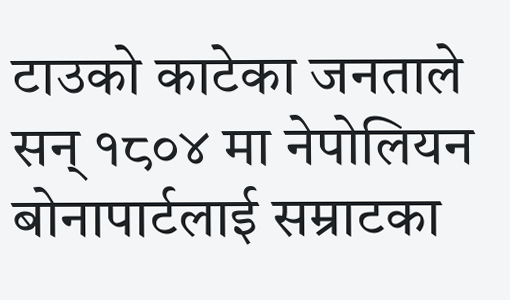टाउको काटेका जनताले सन् १८०४ मा नेपोलियन बोनापार्टलाई सम्राटका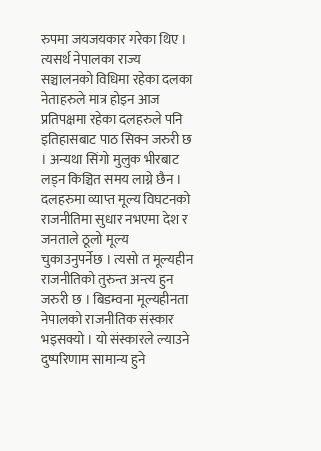रुपमा जयजयकार गरेका थिए । त्यसर्थ नेपालका राज्य सञ्चालनको विधिमा रहेका दलका नेताहरुले मात्र होइन आज प्रतिपक्षमा रहेका दलहरुले पनि इतिहासबाट पाठ सिक्न जरुरी छ । अन्यथा सिंगो मुलुक भीरबाट लड्न किञ्चित समय लाग्ने छैन । दलहरुमा व्याप्त मूल्य विघटनको राजनीतिमा सुधार नभएमा देश र जनताले ठूलो मूल्य चुकाउनुपर्नेछ । त्यसो त मूल्यहीन राजनीतिको तुरुन्त अन्त्य हुन जरुरी छ । बिडम्वना मूल्यहीनता नेपालको राजनीतिक संस्कार भइसक्यो । यो संस्कारले ल्याउने दुष्परिणाम सामान्य हुने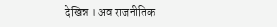देखिन्न । अव राजनीतिक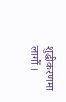शुद्धीकरणमा लागौँ ।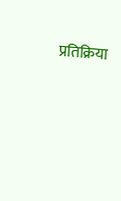प्रतिक्रिया